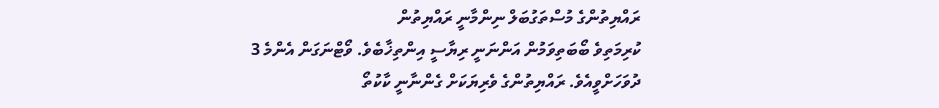ރައްޔިތުންގެ މުސްތަގުބަލް ނިންމާނީ ރައްޔިތުން
ކުރިމަތިވެ ބޯބަތިވަމުން އަންނަނީ ރިޔާސީ އިންތިޚާބެވެ. ވޯޓްނަގަން އެންމެ 3
ދުވަހަށްވީއެވެ. ރައްޔިތުންގެ ވެރިޔަކަށް ގެންނާނީ ކާކުތޯ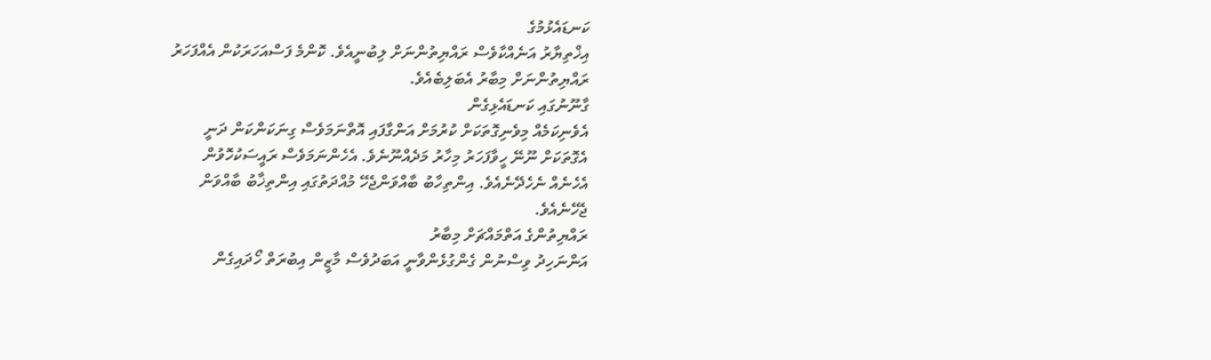ކަނޑައެޅުމުގެ
އިޚްތިޔާރު އަނެއްކާވެސް ރައްޔިތުންނަށް ލިބުނީއެވެ. ކޮންމެ ފަސްއަހަރަކުން އެއްފަހަރު
ރައްޔިތުންނަށް މިބާރު އެބަލިބެއެވެ.
ގާނޫނުގައި ކަނޑައެޅިގެން
އެވެނިކަމެއް މިވެނިގޮތަކަށް ކުރުމަށް އަންގާފައި އޮތްނަމަވެސް ގިނަކަންކަން ދަނީ
އެގޮތަކަށް ނޫނޭ ހީވާފަހަރު މިހާރު މަދެއްނޫނެވެ. އެހެންނަމަވެސް ރައީސަކުހޮވުން
އެހެނެއް ނެހެދޭނެއެވެ. އިންތިހާބު ބާއްވަންޖެހޭ މުއްދަތުގައި އިންތިޚާބު ބާއްވަން
ޖެހޭނެއެވެ.
ރައްޔިތުންގެ އަތްމައްޗަށް މިބާރު
އަންނަހިދު ވިސްނުން ގެންގުޅެންވާނީ އަބަދުވެސް މާޒީން އިބުރަތް ހޯދައިގެން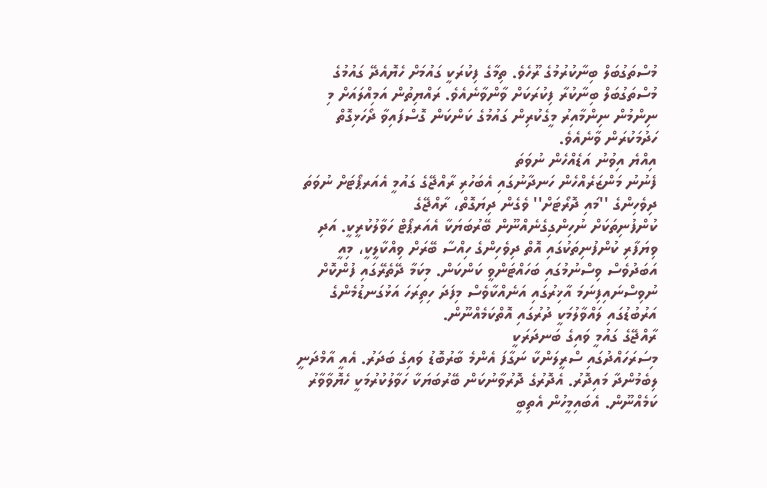މުސްތަގުބަލް ބިނާކުރުމުގެ ރޫހެވެ. ތިމާގެ ފިކުރަކީ ގައުމަށް ހެޔޮއެދޭ ގައުމުގެ
މުސްތަގުބަލް ބިނާކުރާ ފިކުރަކަށް ވާންވާނެއެވެ. ރައްޔިތުން އަމިއްލައަށް މި
ނިންމުން ނިންމާއިރު މީގެކުރިން ގައުމުގެ ކަންކަން ގޮސްފައިވާ ދޯހަޅިގޮތް
ހަދުމަކުރަން ވާނެއެވެ.
އިއްޔެ އިވުނު އަޑެއްހެން ނުވަތަ
ފެނުނު މަންޒަރެއްހެން ހަނދާނުގައި އެބަހުރި ރާއްޖޭގެ ގައުމީ އެއަރޕޯޓަށް ނުވަތަ
ދިވެހިންގެ ''މައި ދޮރޯޓަށް'' ވެގެން ދިޔަގޮތް، ރާއްޖޭގެ
ކުންފުނިތަކަށް ނުހިންގިގެނެއްނޫން ބޭރުބަޔަކާ އެއަރޕޯޓް ހަވާލުކުރީކީ. އަދި
ވިޔަފާރި ކުންފުނިތަކުގައި އޮތް ދިވެހިންގެ ހިއްސާ ބޭރަށް ވިއްކާލީކީ، މިއީ
އަބަދުވެސް ވިސްނުމުގައި ބަހައްޓަންވީ ކަންކަން. މިކަމާ ދޭތެރޭގައި ފުންކޮށް
ނުވިސްނައިފިނަމަ އާޚިރުގައި އަނެއްކާވެސް މިފަދަ ހިތިރަހަ އަޅުގަނޑުމެންގެ
އަރުބުޑުގައި ލައްވާލުމަކީ ދުރުގައި އޮތްކަމެއްނޫން.
ރާއްޖޭގެ ގައުމީ ވައިގެ ބަނދަރަކީ
މިސަރަހައްދުގައި ސްރީލަންކާ ނަގާފަ އެންމެ ބާރުބޮޑު ވައިގެ ބަދަރު. އެއީ އާމްދަނީ
ލިބެމުންދާ މައިދޮރު. އެދޮރުގެ ދޮރުވާނުކަން ބޭރުބަޔަކާ ހަވާލުކުރުމަކީ ހެޔޮވާވާރު
ކަމެއްނޫން. އެބައިމީހުން އެތިބީ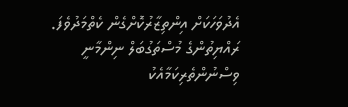އެދުވަހަކަށް އިންތިޒާރުކޮށްގެން ކެތްމަދުވެފަ.
ރައްޔިތުންގެ މުސްތަގުބަލް ނިންމާނީ ވިސްނުންތެރިކަމާއެކު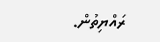ރައްޔިތުން.